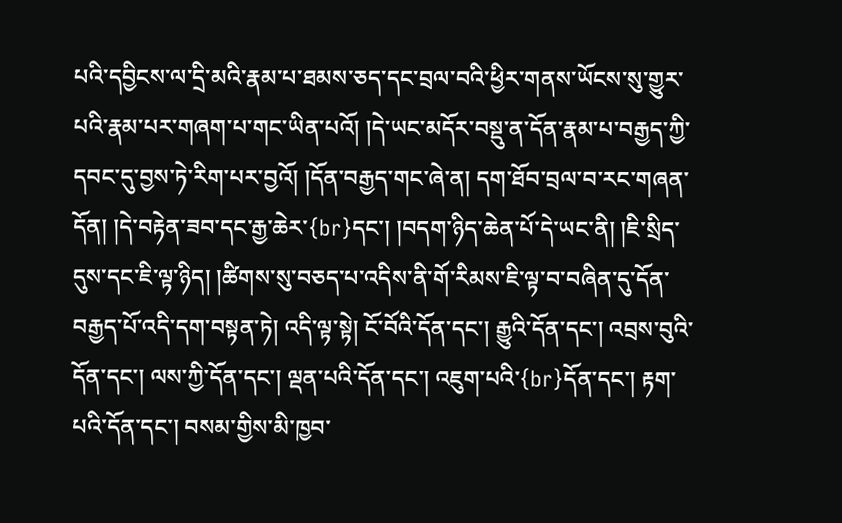པའི་དབྱིངས་ལ་དྲི་མའི་རྣམ་པ་ཐམས་ཅད་དང་བྲལ་བའི་ཕྱིར་གནས་ཡོངས་སུ་གྱུར་པའི་རྣམ་པར་གཞག་པ་གང་ཡིན་པའོ། །དེ་ཡང་མདོར་བསྡུ་ན་དོན་རྣམ་པ་བརྒྱད་ཀྱི་དབང་དུ་བྱས་ཏེ་རིག་པར་བྱའོ། །དོན་བརྒྱད་གང་ཞེ་ན། དག་ཐོབ་བྲལ་བ་རང་གཞན་དོན། །དེ་བརྟེན་ཟབ་དང་རྒྱ་ཆེར་{br}དང་། །བདག་ཉིད་ཆེན་པོ་དེ་ཡང་ནི། །ཇི་སྲིད་དུས་དང་ཇི་ལྟ་ཉིད། །ཚིགས་སུ་བཅད་པ་འདིས་ནི་གོ་རིམས་ཇི་ལྟ་བ་བཞིན་དུ་དོན་བརྒྱད་པོ་འདི་དག་བསྟན་ཏེ། འདི་ལྟ་སྟེ། ངོ་བོའི་དོན་དང་། རྒྱུའི་དོན་དང་། འབྲས་བུའི་དོན་དང་། ལས་ཀྱི་དོན་དང་། ལྡན་པའི་དོན་དང་། འཇུག་པའི་{br}དོན་དང་། རྟག་པའི་དོན་དང་། བསམ་གྱིས་མི་ཁྱབ་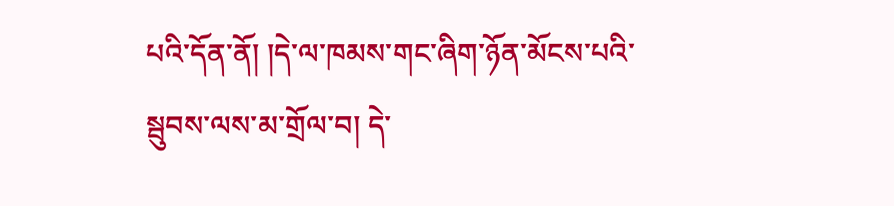པའི་དོན་ནོ། །དེ་ལ་ཁམས་གང་ཞིག་ཉོན་མོངས་པའི་སྦུབས་ལས་མ་གྲོལ་བ། དེ་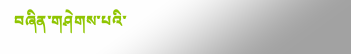བཞིན་གཤེགས་པའི་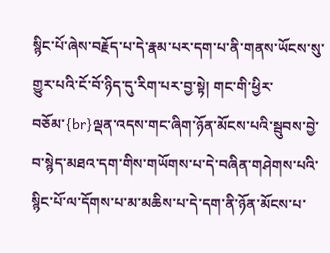སྙིང་པོ་ཞེས་བརྗོད་པ་དེ་རྣམ་པར་དག་པ་ནི་གནས་ཡོངས་སུ་གྱུར་པའི་ངོ་བོ་ཉིད་དུ་རིག་པར་བྱ་སྟེ། གང་གི་ཕྱིར་བཅོམ་{br}ལྡན་འདས་གང་ཞིག་ཉོན་མོངས་པའི་སྦུབས་བྱེ་བ་སྙེད་མཐའ་དག་གིས་གཡོགས་པ་དེ་བཞིན་གཤེགས་པའི་སྙིང་པོ་ལ་དོགས་པ་མ་མཆིས་པ་དེ་དག་ནི་ཉོན་མོངས་པ་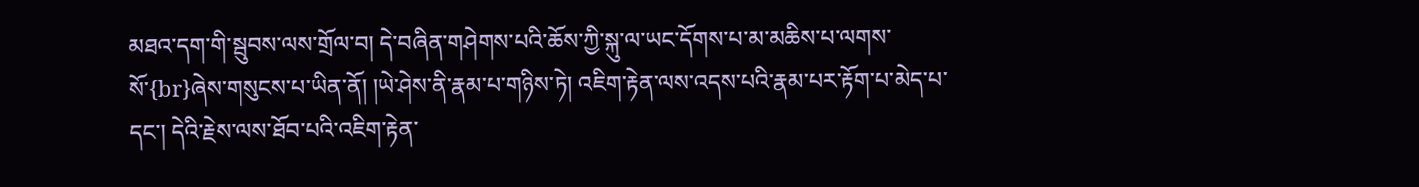མཐའ་དག་གི་སྦུབས་ལས་གྲོལ་བ། དེ་བཞིན་གཤེགས་པའི་ཆོས་ཀྱི་སྐུ་ལ་ཡང་དོགས་པ་མ་མཆིས་པ་ལགས་སོ་{br}ཞེས་གསུངས་པ་ཡིན་ནོ། །ཡེ་ཤེས་ནི་རྣམ་པ་གཉིས་ཏེ། འཇིག་རྟེན་ལས་འདས་པའི་རྣམ་པར་རྟོག་པ་མེད་པ་དང་། དེའི་རྗེས་ལས་ཐོབ་པའི་འཇིག་རྟེན་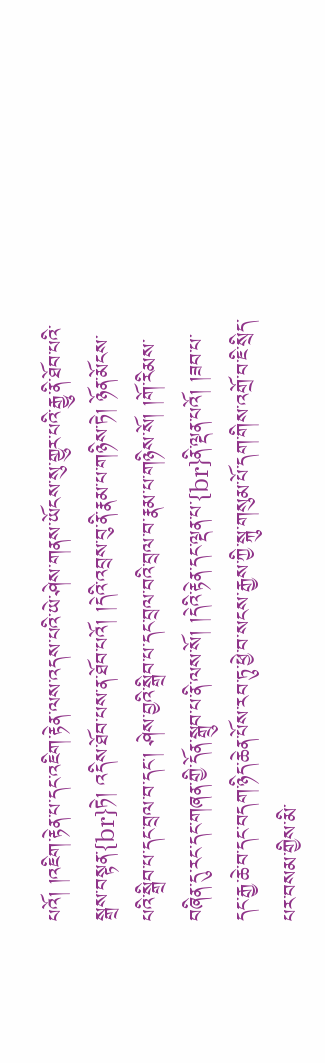པའོ། །འཇིག་རྟེན་པ་དང་འཇིག་རྟེན་ལས་འདས་པའི་ཡེ་ཤེས་གནས་ཡོངས་སུ་གྱུར་པའི་རྒྱུ་ནི་ཐོབ་པའི་སྒྲས་བསྟན་{br}ཏེ། འདིས་ཐོབ་པས་ན་ཐོབ་པའོ། །དེའི་འབྲས་བུ་ནི་རྣམ་པ་གཉིས་ཏེ། ཉོན་མོངས་པའི་སྒྲིབ་པ་དང་བྲལ་བ་དང་། ཤེས་བྱའི་སྒྲིབ་པ་དང་བྲལ་བའི་བྲལ་བ་རྣམ་པ་གཉིས་སོ། །གོ་རིམས་བཞིན་དུ་རང་དང་གཞན་གྱི་དོན་སྒྲུབ་པ་ནི་ལས་སོ། །དེའི་རྟེན་དང་ལྡན་པ་{br}ནི་ལྡན་པའོ། །ཟབ་པ་དང་རྒྱ་ཆེ་བ་དང་བདག་ཉིད་ཆེན་པོས་རབ་ཏུ་ཕྱེ་བ་སངས་རྒྱས་ཀྱི་སྐུ་གསུམ་པོ་དག་གིས་འགྲོ་བ་ཇི་སྲིད་པར་བསམ་གྱིས་མི་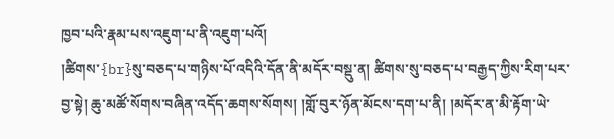ཁྱབ་པའི་རྣམ་པས་འཇུག་པ་ནི་འཇུག་པའོ།
།ཚིགས་{br}སུ་བཅད་པ་གཉིས་པོ་འདིའི་དོན་ནི་མདོར་བསྡུ་ན། ཚིགས་སུ་བཅད་པ་བརྒྱད་ཀྱིས་རིག་པར་བྱ་སྟེ། ཆུ་མཚོ་སོགས་བཞིན་འདོད་ཆགས་སོགས། །གློ་བུར་ཉོན་མོངས་དག་པ་ནི། །མདོར་ན་མི་རྟོག་ཡེ་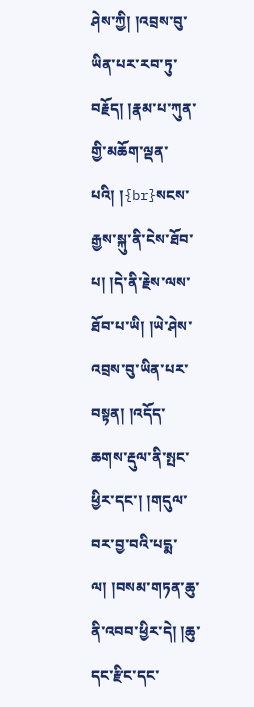ཤེས་ཀྱི། །འབྲས་བུ་ཡིན་པར་རབ་ཏུ་བརྗོད། །རྣམ་པ་ཀུན་གྱི་མཆོག་ལྡན་པའི། །{br}སངས་རྒྱས་སྐུ་ནི་ངེས་ཐོབ་པ། །དེ་ནི་རྗེས་ལས་ཐོབ་པ་ཡི། །ཡེ་ཤེས་འབྲས་བུ་ཡིན་པར་བསྟན། །འདོད་ཆགས་རྡུལ་ནི་སྤང་ཕྱིར་དང་། །གདུལ་བར་བྱ་བའི་པདྨ་ལ། །བསམ་གཏན་ཆུ་ནི་འབབ་ཕྱིར་དེ། །ཆུ་དང་རྫིང་དང་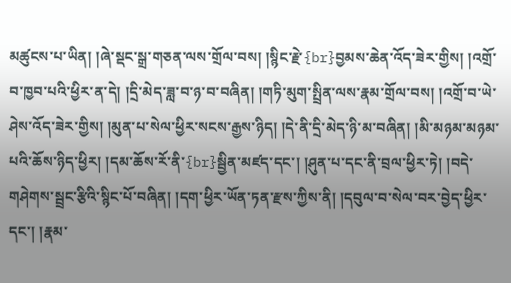མཚུངས་པ་ཡིན། །ཞེ་སྡང་སྒྲ་གཅན་ལས་གྲོལ་བས། །སྙིང་རྗེ་{br}བྱམས་ཆེན་འོད་ཟེར་གྱིས། །འགྲོ་བ་ཁྱབ་པའི་ཕྱིར་ན་དེ། །དྲི་མེད་ཟླ་བ་ཉ་བ་བཞིན། །གཏི་མུག་སྤྲིན་ལས་རྣམ་གྲོལ་བས། །འགྲོ་བ་ཡེ་ཤེས་འོད་ཟེར་གྱིས། །མུན་པ་སེལ་ཕྱིར་སངས་རྒྱས་ཉིད། །དེ་ནི་དྲི་མེད་ཉི་མ་བཞིན། །མི་མཉམ་མཉམ་པའི་ཆོས་ཉིད་ཕྱིར། །དམ་ཆོས་རོ་ནི་{br}སྦྱིན་མཛད་དང་། །ཤུན་པ་དང་ནི་བྲལ་ཕྱིར་ཏེ། །བདེ་གཤེགས་སྦྲང་རྩིའི་སྙིང་པོ་བཞིན། །དག་ཕྱིར་ཡོན་ཏན་རྫས་ཀྱིས་ནི། །དབུལ་བ་སེལ་བར་བྱེད་ཕྱིར་དང་། །རྣམ་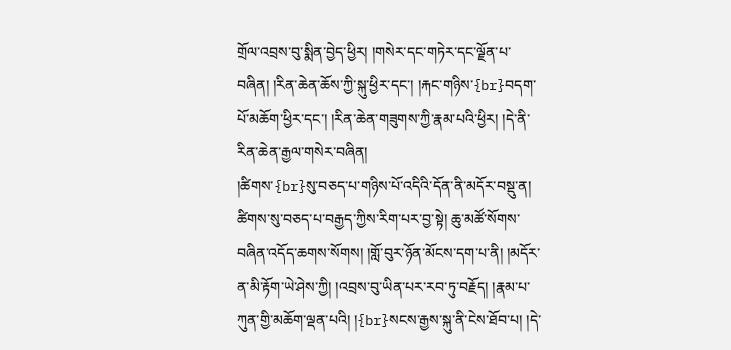གྲོལ་འབྲས་བུ་སྨིན་བྱེད་ཕྱིར། །གསེར་དང་གཏེར་དང་ལྗོན་པ་བཞིན། །རིན་ཆེན་ཆོས་ཀྱི་སྐུ་ཕྱིར་དང་། །རྐང་གཉིས་{br}བདག་པོ་མཆོག་ཕྱིར་དང་། །རིན་ཆེན་གཟུགས་ཀྱི་རྣམ་པའི་ཕྱིར། །དེ་ནི་རིན་ཆེན་རྒྱལ་གསེར་བཞིན།
།ཚིགས་{br}སུ་བཅད་པ་གཉིས་པོ་འདིའི་དོན་ནི་མདོར་བསྡུ་ན། ཚིགས་སུ་བཅད་པ་བརྒྱད་ཀྱིས་རིག་པར་བྱ་སྟེ། ཆུ་མཚོ་སོགས་བཞིན་འདོད་ཆགས་སོགས། །གློ་བུར་ཉོན་མོངས་དག་པ་ནི། །མདོར་ན་མི་རྟོག་ཡེ་ཤེས་ཀྱི། །འབྲས་བུ་ཡིན་པར་རབ་ཏུ་བརྗོད། །རྣམ་པ་ཀུན་གྱི་མཆོག་ལྡན་པའི། །{br}སངས་རྒྱས་སྐུ་ནི་ངེས་ཐོབ་པ། །དེ་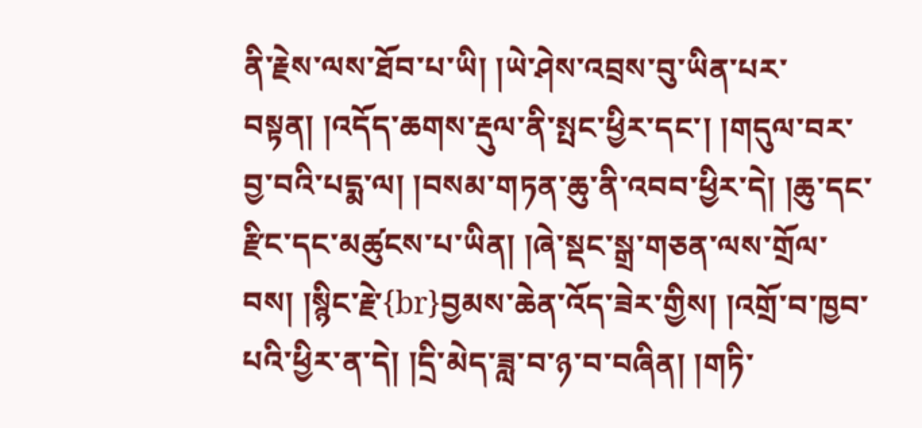ནི་རྗེས་ལས་ཐོབ་པ་ཡི། །ཡེ་ཤེས་འབྲས་བུ་ཡིན་པར་བསྟན། །འདོད་ཆགས་རྡུལ་ནི་སྤང་ཕྱིར་དང་། །གདུལ་བར་བྱ་བའི་པདྨ་ལ། །བསམ་གཏན་ཆུ་ནི་འབབ་ཕྱིར་དེ། །ཆུ་དང་རྫིང་དང་མཚུངས་པ་ཡིན། །ཞེ་སྡང་སྒྲ་གཅན་ལས་གྲོལ་བས། །སྙིང་རྗེ་{br}བྱམས་ཆེན་འོད་ཟེར་གྱིས། །འགྲོ་བ་ཁྱབ་པའི་ཕྱིར་ན་དེ། །དྲི་མེད་ཟླ་བ་ཉ་བ་བཞིན། །གཏི་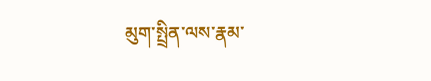མུག་སྤྲིན་ལས་རྣམ་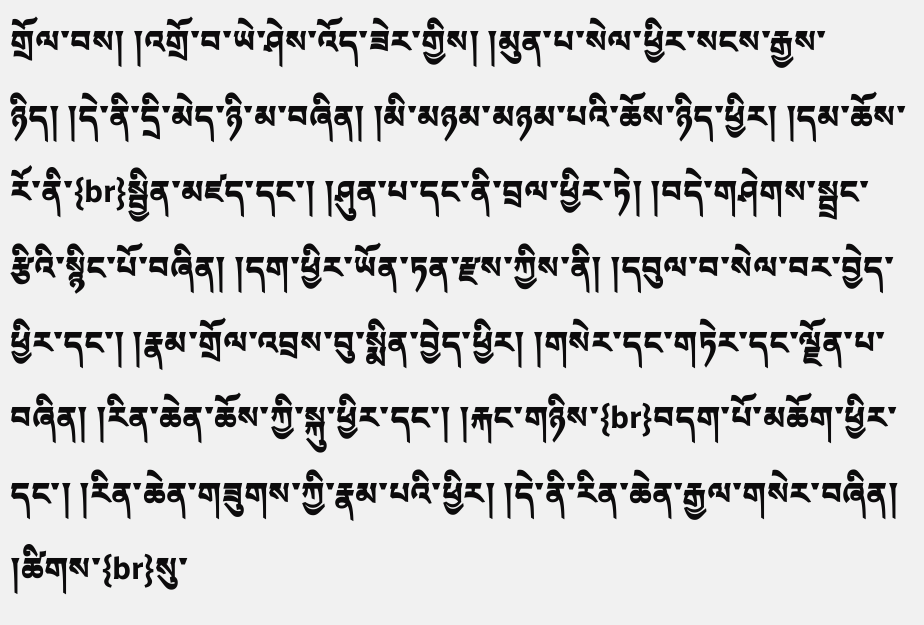གྲོལ་བས། །འགྲོ་བ་ཡེ་ཤེས་འོད་ཟེར་གྱིས། །མུན་པ་སེལ་ཕྱིར་སངས་རྒྱས་ཉིད། །དེ་ནི་དྲི་མེད་ཉི་མ་བཞིན། །མི་མཉམ་མཉམ་པའི་ཆོས་ཉིད་ཕྱིར། །དམ་ཆོས་རོ་ནི་{br}སྦྱིན་མཛད་དང་། །ཤུན་པ་དང་ནི་བྲལ་ཕྱིར་ཏེ། །བདེ་གཤེགས་སྦྲང་རྩིའི་སྙིང་པོ་བཞིན། །དག་ཕྱིར་ཡོན་ཏན་རྫས་ཀྱིས་ནི། །དབུལ་བ་སེལ་བར་བྱེད་ཕྱིར་དང་། །རྣམ་གྲོལ་འབྲས་བུ་སྨིན་བྱེད་ཕྱིར། །གསེར་དང་གཏེར་དང་ལྗོན་པ་བཞིན། །རིན་ཆེན་ཆོས་ཀྱི་སྐུ་ཕྱིར་དང་། །རྐང་གཉིས་{br}བདག་པོ་མཆོག་ཕྱིར་དང་། །རིན་ཆེན་གཟུགས་ཀྱི་རྣམ་པའི་ཕྱིར། །དེ་ནི་རིན་ཆེན་རྒྱལ་གསེར་བཞིན།
།ཚིགས་{br}སུ་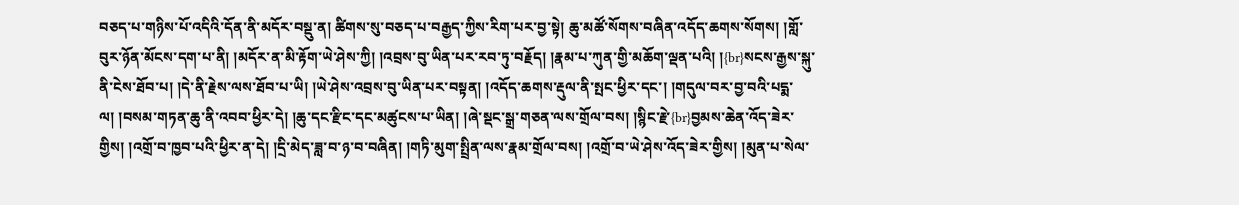བཅད་པ་གཉིས་པོ་འདིའི་དོན་ནི་མདོར་བསྡུ་ན། ཚིགས་སུ་བཅད་པ་བརྒྱད་ཀྱིས་རིག་པར་བྱ་སྟེ། ཆུ་མཚོ་སོགས་བཞིན་འདོད་ཆགས་སོགས། །གློ་བུར་ཉོན་མོངས་དག་པ་ནི། །མདོར་ན་མི་རྟོག་ཡེ་ཤེས་ཀྱི། །འབྲས་བུ་ཡིན་པར་རབ་ཏུ་བརྗོད། །རྣམ་པ་ཀུན་གྱི་མཆོག་ལྡན་པའི། །{br}སངས་རྒྱས་སྐུ་ནི་ངེས་ཐོབ་པ། །དེ་ནི་རྗེས་ལས་ཐོབ་པ་ཡི། །ཡེ་ཤེས་འབྲས་བུ་ཡིན་པར་བསྟན། །འདོད་ཆགས་རྡུལ་ནི་སྤང་ཕྱིར་དང་། །གདུལ་བར་བྱ་བའི་པདྨ་ལ། །བསམ་གཏན་ཆུ་ནི་འབབ་ཕྱིར་དེ། །ཆུ་དང་རྫིང་དང་མཚུངས་པ་ཡིན། །ཞེ་སྡང་སྒྲ་གཅན་ལས་གྲོལ་བས། །སྙིང་རྗེ་{br}བྱམས་ཆེན་འོད་ཟེར་གྱིས། །འགྲོ་བ་ཁྱབ་པའི་ཕྱིར་ན་དེ། །དྲི་མེད་ཟླ་བ་ཉ་བ་བཞིན། །གཏི་མུག་སྤྲིན་ལས་རྣམ་གྲོལ་བས། །འགྲོ་བ་ཡེ་ཤེས་འོད་ཟེར་གྱིས། །མུན་པ་སེལ་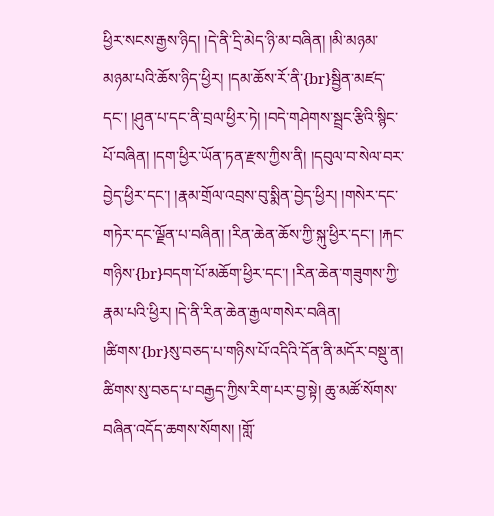ཕྱིར་སངས་རྒྱས་ཉིད། །དེ་ནི་དྲི་མེད་ཉི་མ་བཞིན། །མི་མཉམ་མཉམ་པའི་ཆོས་ཉིད་ཕྱིར། །དམ་ཆོས་རོ་ནི་{br}སྦྱིན་མཛད་དང་། །ཤུན་པ་དང་ནི་བྲལ་ཕྱིར་ཏེ། །བདེ་གཤེགས་སྦྲང་རྩིའི་སྙིང་པོ་བཞིན། །དག་ཕྱིར་ཡོན་ཏན་རྫས་ཀྱིས་ནི། །དབུལ་བ་སེལ་བར་བྱེད་ཕྱིར་དང་། །རྣམ་གྲོལ་འབྲས་བུ་སྨིན་བྱེད་ཕྱིར། །གསེར་དང་གཏེར་དང་ལྗོན་པ་བཞིན། །རིན་ཆེན་ཆོས་ཀྱི་སྐུ་ཕྱིར་དང་། །རྐང་གཉིས་{br}བདག་པོ་མཆོག་ཕྱིར་དང་། །རིན་ཆེན་གཟུགས་ཀྱི་རྣམ་པའི་ཕྱིར། །དེ་ནི་རིན་ཆེན་རྒྱལ་གསེར་བཞིན།
།ཚིགས་{br}སུ་བཅད་པ་གཉིས་པོ་འདིའི་དོན་ནི་མདོར་བསྡུ་ན། ཚིགས་སུ་བཅད་པ་བརྒྱད་ཀྱིས་རིག་པར་བྱ་སྟེ། ཆུ་མཚོ་སོགས་བཞིན་འདོད་ཆགས་སོགས། །གློ་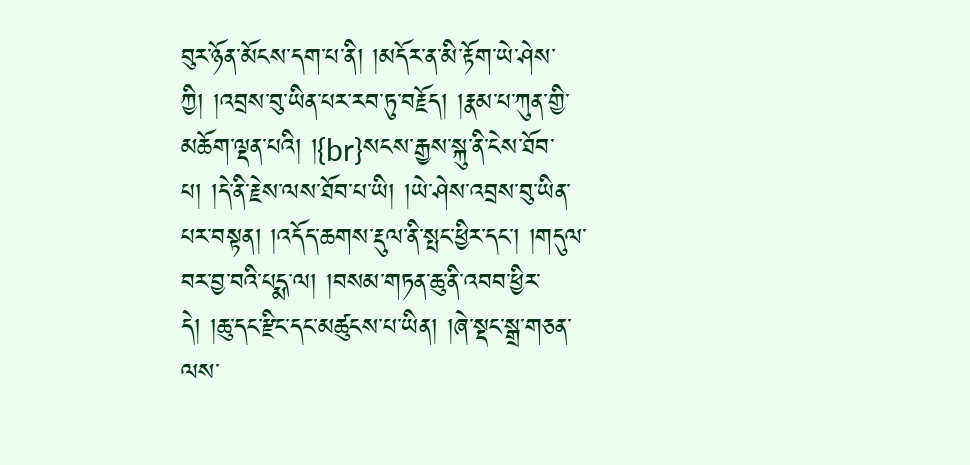བུར་ཉོན་མོངས་དག་པ་ནི། །མདོར་ན་མི་རྟོག་ཡེ་ཤེས་ཀྱི། །འབྲས་བུ་ཡིན་པར་རབ་ཏུ་བརྗོད། །རྣམ་པ་ཀུན་གྱི་མཆོག་ལྡན་པའི། །{br}སངས་རྒྱས་སྐུ་ནི་ངེས་ཐོབ་པ། །དེ་ནི་རྗེས་ལས་ཐོབ་པ་ཡི། །ཡེ་ཤེས་འབྲས་བུ་ཡིན་པར་བསྟན། །འདོད་ཆགས་རྡུལ་ནི་སྤང་ཕྱིར་དང་། །གདུལ་བར་བྱ་བའི་པདྨ་ལ། །བསམ་གཏན་ཆུ་ནི་འབབ་ཕྱིར་དེ། །ཆུ་དང་རྫིང་དང་མཚུངས་པ་ཡིན། །ཞེ་སྡང་སྒྲ་གཅན་ལས་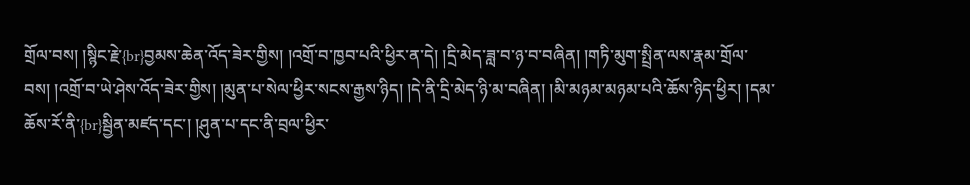གྲོལ་བས། །སྙིང་རྗེ་{br}བྱམས་ཆེན་འོད་ཟེར་གྱིས། །འགྲོ་བ་ཁྱབ་པའི་ཕྱིར་ན་དེ། །དྲི་མེད་ཟླ་བ་ཉ་བ་བཞིན། །གཏི་མུག་སྤྲིན་ལས་རྣམ་གྲོལ་བས། །འགྲོ་བ་ཡེ་ཤེས་འོད་ཟེར་གྱིས། །མུན་པ་སེལ་ཕྱིར་སངས་རྒྱས་ཉིད། །དེ་ནི་དྲི་མེད་ཉི་མ་བཞིན། །མི་མཉམ་མཉམ་པའི་ཆོས་ཉིད་ཕྱིར། །དམ་ཆོས་རོ་ནི་{br}སྦྱིན་མཛད་དང་། །ཤུན་པ་དང་ནི་བྲལ་ཕྱིར་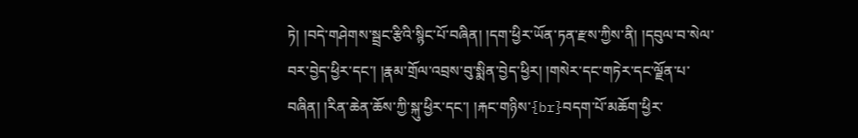ཏེ། །བདེ་གཤེགས་སྦྲང་རྩིའི་སྙིང་པོ་བཞིན། །དག་ཕྱིར་ཡོན་ཏན་རྫས་ཀྱིས་ནི། །དབུལ་བ་སེལ་བར་བྱེད་ཕྱིར་དང་། །རྣམ་གྲོལ་འབྲས་བུ་སྨིན་བྱེད་ཕྱིར། །གསེར་དང་གཏེར་དང་ལྗོན་པ་བཞིན། །རིན་ཆེན་ཆོས་ཀྱི་སྐུ་ཕྱིར་དང་། །རྐང་གཉིས་{br}བདག་པོ་མཆོག་ཕྱིར་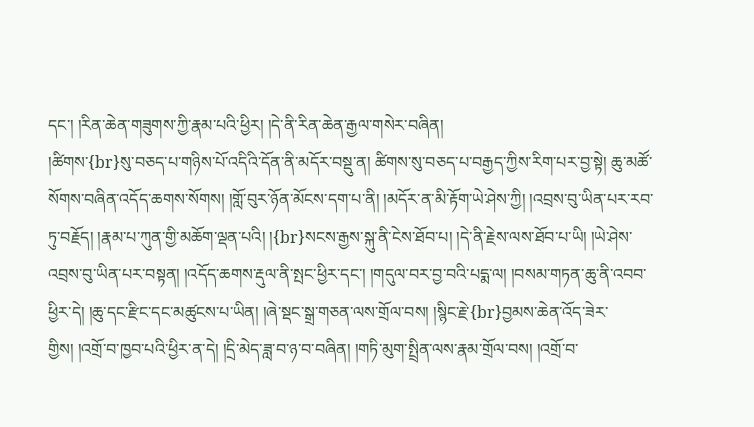དང་། །རིན་ཆེན་གཟུགས་ཀྱི་རྣམ་པའི་ཕྱིར། །དེ་ནི་རིན་ཆེན་རྒྱལ་གསེར་བཞིན།
།ཚིགས་{br}སུ་བཅད་པ་གཉིས་པོ་འདིའི་དོན་ནི་མདོར་བསྡུ་ན། ཚིགས་སུ་བཅད་པ་བརྒྱད་ཀྱིས་རིག་པར་བྱ་སྟེ། ཆུ་མཚོ་སོགས་བཞིན་འདོད་ཆགས་སོགས། །གློ་བུར་ཉོན་མོངས་དག་པ་ནི། །མདོར་ན་མི་རྟོག་ཡེ་ཤེས་ཀྱི། །འབྲས་བུ་ཡིན་པར་རབ་ཏུ་བརྗོད། །རྣམ་པ་ཀུན་གྱི་མཆོག་ལྡན་པའི། །{br}སངས་རྒྱས་སྐུ་ནི་ངེས་ཐོབ་པ། །དེ་ནི་རྗེས་ལས་ཐོབ་པ་ཡི། །ཡེ་ཤེས་འབྲས་བུ་ཡིན་པར་བསྟན། །འདོད་ཆགས་རྡུལ་ནི་སྤང་ཕྱིར་དང་། །གདུལ་བར་བྱ་བའི་པདྨ་ལ། །བསམ་གཏན་ཆུ་ནི་འབབ་ཕྱིར་དེ། །ཆུ་དང་རྫིང་དང་མཚུངས་པ་ཡིན། །ཞེ་སྡང་སྒྲ་གཅན་ལས་གྲོལ་བས། །སྙིང་རྗེ་{br}བྱམས་ཆེན་འོད་ཟེར་གྱིས། །འགྲོ་བ་ཁྱབ་པའི་ཕྱིར་ན་དེ། །དྲི་མེད་ཟླ་བ་ཉ་བ་བཞིན། །གཏི་མུག་སྤྲིན་ལས་རྣམ་གྲོལ་བས། །འགྲོ་བ་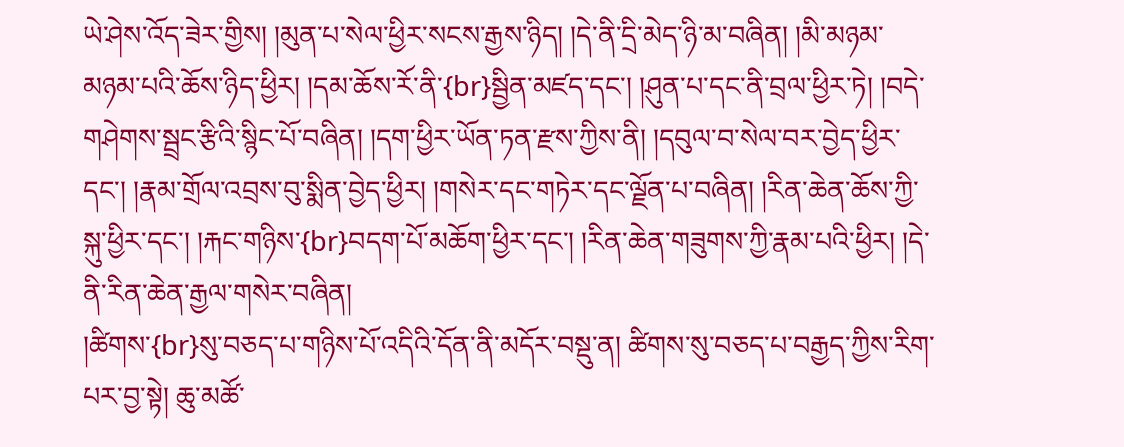ཡེ་ཤེས་འོད་ཟེར་གྱིས། །མུན་པ་སེལ་ཕྱིར་སངས་རྒྱས་ཉིད། །དེ་ནི་དྲི་མེད་ཉི་མ་བཞིན། །མི་མཉམ་མཉམ་པའི་ཆོས་ཉིད་ཕྱིར། །དམ་ཆོས་རོ་ནི་{br}སྦྱིན་མཛད་དང་། །ཤུན་པ་དང་ནི་བྲལ་ཕྱིར་ཏེ། །བདེ་གཤེགས་སྦྲང་རྩིའི་སྙིང་པོ་བཞིན། །དག་ཕྱིར་ཡོན་ཏན་རྫས་ཀྱིས་ནི། །དབུལ་བ་སེལ་བར་བྱེད་ཕྱིར་དང་། །རྣམ་གྲོལ་འབྲས་བུ་སྨིན་བྱེད་ཕྱིར། །གསེར་དང་གཏེར་དང་ལྗོན་པ་བཞིན། །རིན་ཆེན་ཆོས་ཀྱི་སྐུ་ཕྱིར་དང་། །རྐང་གཉིས་{br}བདག་པོ་མཆོག་ཕྱིར་དང་། །རིན་ཆེན་གཟུགས་ཀྱི་རྣམ་པའི་ཕྱིར། །དེ་ནི་རིན་ཆེན་རྒྱལ་གསེར་བཞིན།
།ཚིགས་{br}སུ་བཅད་པ་གཉིས་པོ་འདིའི་དོན་ནི་མདོར་བསྡུ་ན། ཚིགས་སུ་བཅད་པ་བརྒྱད་ཀྱིས་རིག་པར་བྱ་སྟེ། ཆུ་མཚོ་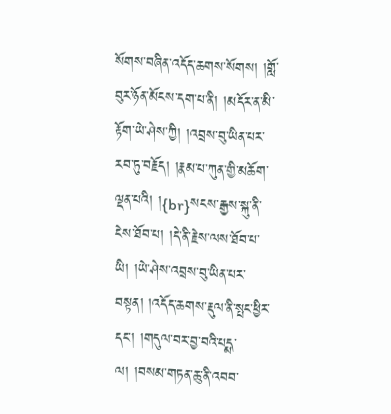སོགས་བཞིན་འདོད་ཆགས་སོགས། །གློ་བུར་ཉོན་མོངས་དག་པ་ནི། །མདོར་ན་མི་རྟོག་ཡེ་ཤེས་ཀྱི། །འབྲས་བུ་ཡིན་པར་རབ་ཏུ་བརྗོད། །རྣམ་པ་ཀུན་གྱི་མཆོག་ལྡན་པའི། །{br}སངས་རྒྱས་སྐུ་ནི་ངེས་ཐོབ་པ། །དེ་ནི་རྗེས་ལས་ཐོབ་པ་ཡི། །ཡེ་ཤེས་འབྲས་བུ་ཡིན་པར་བསྟན། །འདོད་ཆགས་རྡུལ་ནི་སྤང་ཕྱིར་དང་། །གདུལ་བར་བྱ་བའི་པདྨ་ལ། །བསམ་གཏན་ཆུ་ནི་འབབ་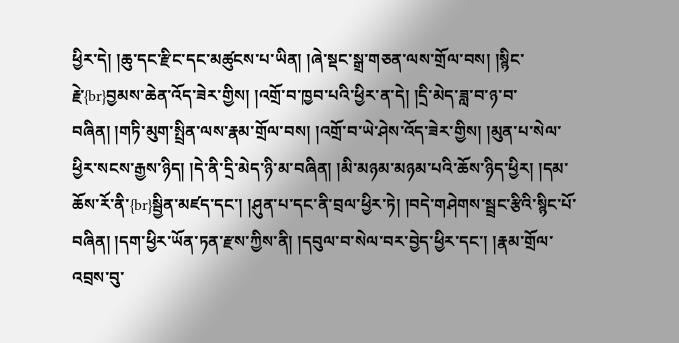ཕྱིར་དེ། །ཆུ་དང་རྫིང་དང་མཚུངས་པ་ཡིན། །ཞེ་སྡང་སྒྲ་གཅན་ལས་གྲོལ་བས། །སྙིང་རྗེ་{br}བྱམས་ཆེན་འོད་ཟེར་གྱིས། །འགྲོ་བ་ཁྱབ་པའི་ཕྱིར་ན་དེ། །དྲི་མེད་ཟླ་བ་ཉ་བ་བཞིན། །གཏི་མུག་སྤྲིན་ལས་རྣམ་གྲོལ་བས། །འགྲོ་བ་ཡེ་ཤེས་འོད་ཟེར་གྱིས། །མུན་པ་སེལ་ཕྱིར་སངས་རྒྱས་ཉིད། །དེ་ནི་དྲི་མེད་ཉི་མ་བཞིན། །མི་མཉམ་མཉམ་པའི་ཆོས་ཉིད་ཕྱིར། །དམ་ཆོས་རོ་ནི་{br}སྦྱིན་མཛད་དང་། །ཤུན་པ་དང་ནི་བྲལ་ཕྱིར་ཏེ། །བདེ་གཤེགས་སྦྲང་རྩིའི་སྙིང་པོ་བཞིན། །དག་ཕྱིར་ཡོན་ཏན་རྫས་ཀྱིས་ནི། །དབུལ་བ་སེལ་བར་བྱེད་ཕྱིར་དང་། །རྣམ་གྲོལ་འབྲས་བུ་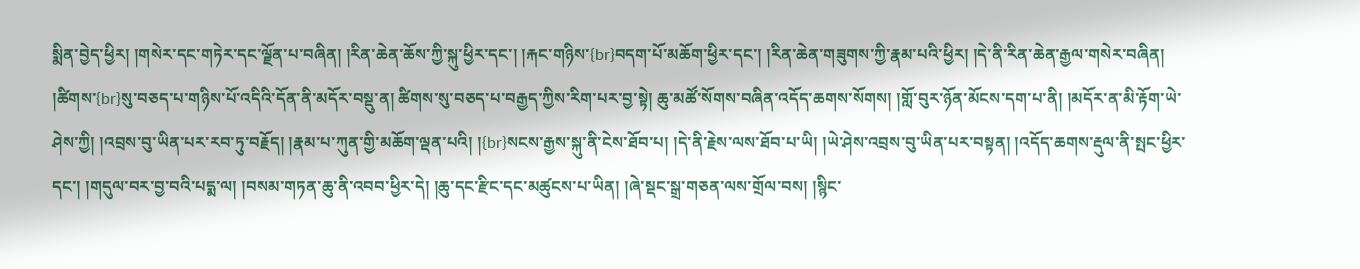སྨིན་བྱེད་ཕྱིར། །གསེར་དང་གཏེར་དང་ལྗོན་པ་བཞིན། །རིན་ཆེན་ཆོས་ཀྱི་སྐུ་ཕྱིར་དང་། །རྐང་གཉིས་{br}བདག་པོ་མཆོག་ཕྱིར་དང་། །རིན་ཆེན་གཟུགས་ཀྱི་རྣམ་པའི་ཕྱིར། །དེ་ནི་རིན་ཆེན་རྒྱལ་གསེར་བཞིན།
།ཚིགས་{br}སུ་བཅད་པ་གཉིས་པོ་འདིའི་དོན་ནི་མདོར་བསྡུ་ན། ཚིགས་སུ་བཅད་པ་བརྒྱད་ཀྱིས་རིག་པར་བྱ་སྟེ། ཆུ་མཚོ་སོགས་བཞིན་འདོད་ཆགས་སོགས། །གློ་བུར་ཉོན་མོངས་དག་པ་ནི། །མདོར་ན་མི་རྟོག་ཡེ་ཤེས་ཀྱི། །འབྲས་བུ་ཡིན་པར་རབ་ཏུ་བརྗོད། །རྣམ་པ་ཀུན་གྱི་མཆོག་ལྡན་པའི། །{br}སངས་རྒྱས་སྐུ་ནི་ངེས་ཐོབ་པ། །དེ་ནི་རྗེས་ལས་ཐོབ་པ་ཡི། །ཡེ་ཤེས་འབྲས་བུ་ཡིན་པར་བསྟན། །འདོད་ཆགས་རྡུལ་ནི་སྤང་ཕྱིར་དང་། །གདུལ་བར་བྱ་བའི་པདྨ་ལ། །བསམ་གཏན་ཆུ་ནི་འབབ་ཕྱིར་དེ། །ཆུ་དང་རྫིང་དང་མཚུངས་པ་ཡིན། །ཞེ་སྡང་སྒྲ་གཅན་ལས་གྲོལ་བས། །སྙིང་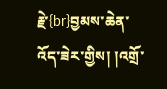རྗེ་{br}བྱམས་ཆེན་འོད་ཟེར་གྱིས། །འགྲོ་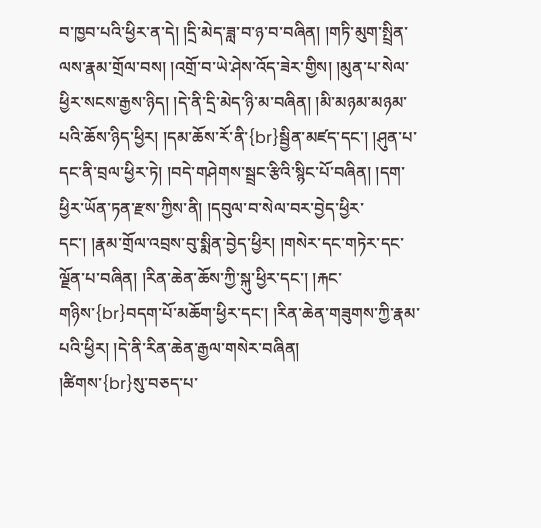བ་ཁྱབ་པའི་ཕྱིར་ན་དེ། །དྲི་མེད་ཟླ་བ་ཉ་བ་བཞིན། །གཏི་མུག་སྤྲིན་ལས་རྣམ་གྲོལ་བས། །འགྲོ་བ་ཡེ་ཤེས་འོད་ཟེར་གྱིས། །མུན་པ་སེལ་ཕྱིར་སངས་རྒྱས་ཉིད། །དེ་ནི་དྲི་མེད་ཉི་མ་བཞིན། །མི་མཉམ་མཉམ་པའི་ཆོས་ཉིད་ཕྱིར། །དམ་ཆོས་རོ་ནི་{br}སྦྱིན་མཛད་དང་། །ཤུན་པ་དང་ནི་བྲལ་ཕྱིར་ཏེ། །བདེ་གཤེགས་སྦྲང་རྩིའི་སྙིང་པོ་བཞིན། །དག་ཕྱིར་ཡོན་ཏན་རྫས་ཀྱིས་ནི། །དབུལ་བ་སེལ་བར་བྱེད་ཕྱིར་དང་། །རྣམ་གྲོལ་འབྲས་བུ་སྨིན་བྱེད་ཕྱིར། །གསེར་དང་གཏེར་དང་ལྗོན་པ་བཞིན། །རིན་ཆེན་ཆོས་ཀྱི་སྐུ་ཕྱིར་དང་། །རྐང་གཉིས་{br}བདག་པོ་མཆོག་ཕྱིར་དང་། །རིན་ཆེན་གཟུགས་ཀྱི་རྣམ་པའི་ཕྱིར། །དེ་ནི་རིན་ཆེན་རྒྱལ་གསེར་བཞིན།
།ཚིགས་{br}སུ་བཅད་པ་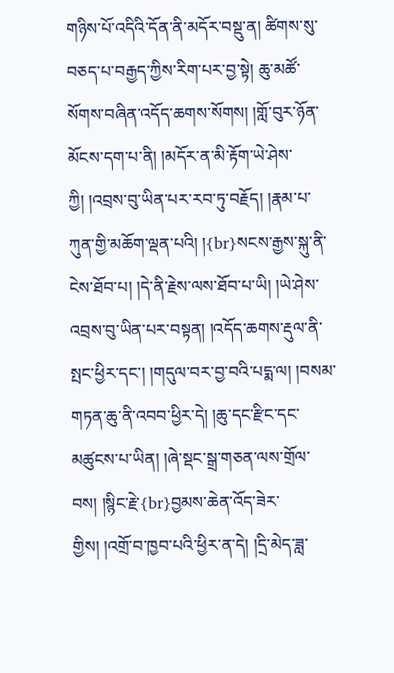གཉིས་པོ་འདིའི་དོན་ནི་མདོར་བསྡུ་ན། ཚིགས་སུ་བཅད་པ་བརྒྱད་ཀྱིས་རིག་པར་བྱ་སྟེ། ཆུ་མཚོ་སོགས་བཞིན་འདོད་ཆགས་སོགས། །གློ་བུར་ཉོན་མོངས་དག་པ་ནི། །མདོར་ན་མི་རྟོག་ཡེ་ཤེས་ཀྱི། །འབྲས་བུ་ཡིན་པར་རབ་ཏུ་བརྗོད། །རྣམ་པ་ཀུན་གྱི་མཆོག་ལྡན་པའི། །{br}སངས་རྒྱས་སྐུ་ནི་ངེས་ཐོབ་པ། །དེ་ནི་རྗེས་ལས་ཐོབ་པ་ཡི། །ཡེ་ཤེས་འབྲས་བུ་ཡིན་པར་བསྟན། །འདོད་ཆགས་རྡུལ་ནི་སྤང་ཕྱིར་དང་། །གདུལ་བར་བྱ་བའི་པདྨ་ལ། །བསམ་གཏན་ཆུ་ནི་འབབ་ཕྱིར་དེ། །ཆུ་དང་རྫིང་དང་མཚུངས་པ་ཡིན། །ཞེ་སྡང་སྒྲ་གཅན་ལས་གྲོལ་བས། །སྙིང་རྗེ་{br}བྱམས་ཆེན་འོད་ཟེར་གྱིས། །འགྲོ་བ་ཁྱབ་པའི་ཕྱིར་ན་དེ། །དྲི་མེད་ཟླ་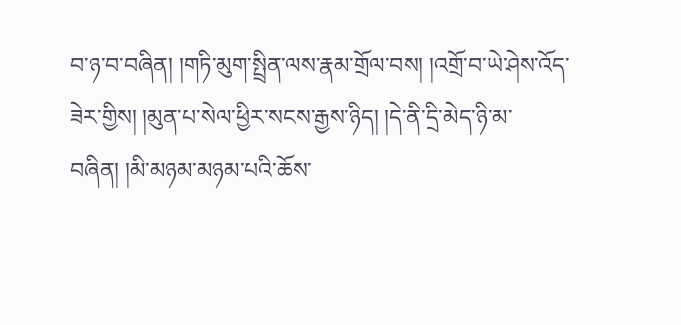བ་ཉ་བ་བཞིན། །གཏི་མུག་སྤྲིན་ལས་རྣམ་གྲོལ་བས། །འགྲོ་བ་ཡེ་ཤེས་འོད་ཟེར་གྱིས། །མུན་པ་སེལ་ཕྱིར་སངས་རྒྱས་ཉིད། །དེ་ནི་དྲི་མེད་ཉི་མ་བཞིན། །མི་མཉམ་མཉམ་པའི་ཆོས་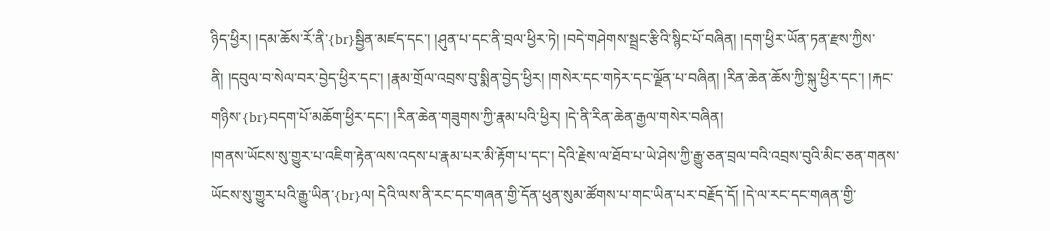ཉིད་ཕྱིར། །དམ་ཆོས་རོ་ནི་{br}སྦྱིན་མཛད་དང་། །ཤུན་པ་དང་ནི་བྲལ་ཕྱིར་ཏེ། །བདེ་གཤེགས་སྦྲང་རྩིའི་སྙིང་པོ་བཞིན། །དག་ཕྱིར་ཡོན་ཏན་རྫས་ཀྱིས་ནི། །དབུལ་བ་སེལ་བར་བྱེད་ཕྱིར་དང་། །རྣམ་གྲོལ་འབྲས་བུ་སྨིན་བྱེད་ཕྱིར། །གསེར་དང་གཏེར་དང་ལྗོན་པ་བཞིན། །རིན་ཆེན་ཆོས་ཀྱི་སྐུ་ཕྱིར་དང་། །རྐང་གཉིས་{br}བདག་པོ་མཆོག་ཕྱིར་དང་། །རིན་ཆེན་གཟུགས་ཀྱི་རྣམ་པའི་ཕྱིར། །དེ་ནི་རིན་ཆེན་རྒྱལ་གསེར་བཞིན།
།གནས་ཡོངས་སུ་གྱུར་པ་འཇིག་རྟེན་ལས་འདས་པ་རྣམ་པར་མི་རྟོག་པ་དང་། དེའི་རྗེས་ལ་ཐོབ་པ་ཡེ་ཤེས་ཀྱི་རྒྱུ་ཅན་བྲལ་བའི་འབྲས་བུའི་མིང་ཅན་གནས་ཡོངས་སུ་གྱུར་པའི་རྒྱུ་ཡིན་{br}ལ། དེའི་ལས་ནི་རང་དང་གཞན་གྱི་དོན་ཕུན་སུམ་ཚོགས་པ་གང་ཡིན་པར་བརྗོད་དོ། །དེ་ལ་རང་དང་གཞན་གྱི་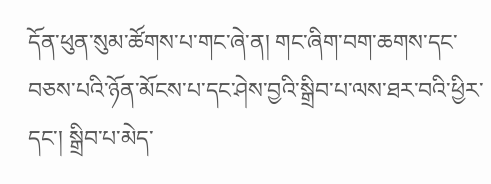དོན་ཕུན་སུམ་ཚོགས་པ་གང་ཞེ་ན། གང་ཞིག་བག་ཆགས་དང་བཅས་པའི་ཉོན་མོངས་པ་དང་ཤེས་བྱའི་སྒྲིབ་པ་ལས་ཐར་བའི་ཕྱིར་དང་། སྒྲིབ་པ་མེད་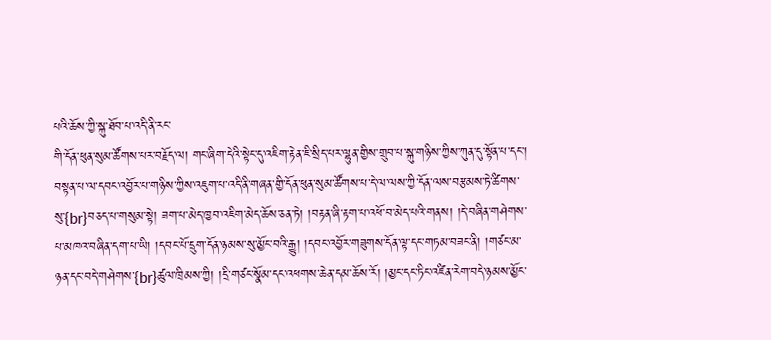པའི་ཆོས་ཀྱི་སྐུ་ཐོབ་པ་འདི་ནི་རང་
གི་དོན་ཕུན་སུམ་ཚོགས་པར་བརྗོད་ལ། གང་ཞིག་དེའི་སྟེང་དུ་འཇིག་རྟེན་ཇི་སྲིད་པར་ལྷུན་གྱིས་གྲུབ་པ་སྐུ་གཉིས་ཀྱིས་ཀུན་དུ་སྟོན་པ་དང་། བསྟན་པ་ལ་དབང་འབྱོར་པ་གཉིས་ཀྱིས་འཇུག་པ་འདི་ནི་གཞན་གྱི་དོན་ཕུན་སུམ་ཚོགས་པ་དེ་ལ་ལས་ཀྱི་དོན་ལས་བརྩམས་ཏེ་ཚིགས་སུ་{br}བཅད་པ་གསུམ་སྟེ། ཟག་པ་མེད་ཁྱབ་འཇིག་མེད་ཆོས་ཅན་ཏེ། །བརྟན་ཞི་རྟག་པ་འཕོ་བ་མེད་པའི་གནས། །དེ་བཞིན་གཤེགས་པ་མཁའ་བཞིན་དག་པ་ཡི། །དབང་པོ་དྲུག་དོན་ཉམས་སུ་མྱོང་བའི་རྒྱུ། །དབང་འབྱོར་གཟུགས་དོན་ལྟ་དང་གཏམ་བཟང་ནི། །གཙང་མ་ཉན་དང་བདེ་གཤེགས་{br}ཚུལ་ཁྲིམས་ཀྱི། །དྲི་གཙང་སྣོམ་དང་འཕགས་ཆེན་དམ་ཆོས་རོ། །མྱང་དང་ཏིང་འཛིན་རེག་བདེ་ཉམས་མྱོང་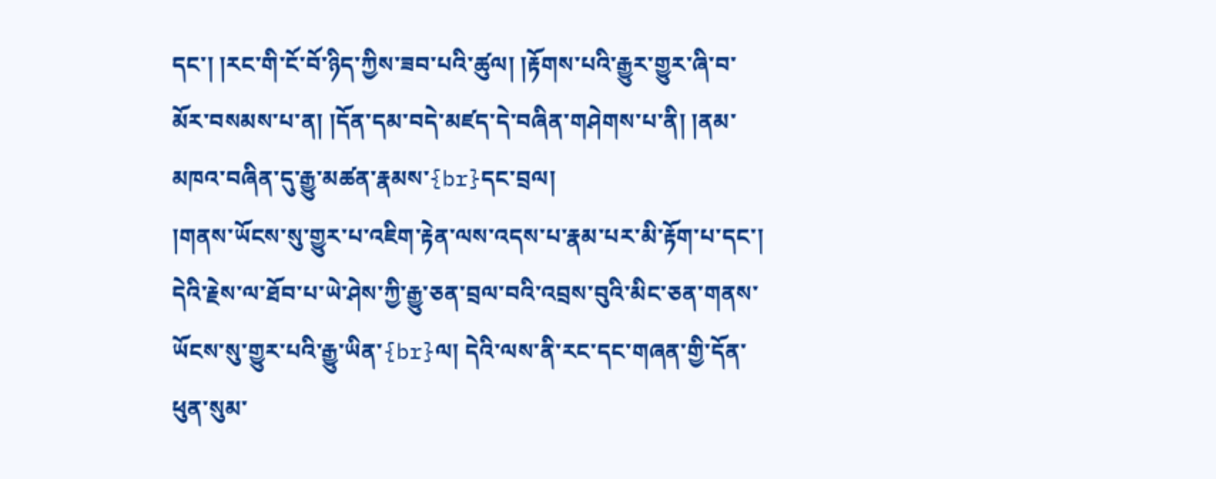དང་། །རང་གི་ངོ་བོ་ཉིད་ཀྱིས་ཟབ་པའི་ཚུལ། །རྟོགས་པའི་རྒྱུར་གྱུར་ཞི་བ་མོར་བསམས་པ་ན། །དོན་དམ་བདེ་མཛད་དེ་བཞིན་གཤེགས་པ་ནི། །ནམ་མཁའ་བཞིན་དུ་རྒྱུ་མཚན་རྣམས་{br}དང་བྲལ།
།གནས་ཡོངས་སུ་གྱུར་པ་འཇིག་རྟེན་ལས་འདས་པ་རྣམ་པར་མི་རྟོག་པ་དང་། དེའི་རྗེས་ལ་ཐོབ་པ་ཡེ་ཤེས་ཀྱི་རྒྱུ་ཅན་བྲལ་བའི་འབྲས་བུའི་མིང་ཅན་གནས་ཡོངས་སུ་གྱུར་པའི་རྒྱུ་ཡིན་{br}ལ། དེའི་ལས་ནི་རང་དང་གཞན་གྱི་དོན་ཕུན་སུམ་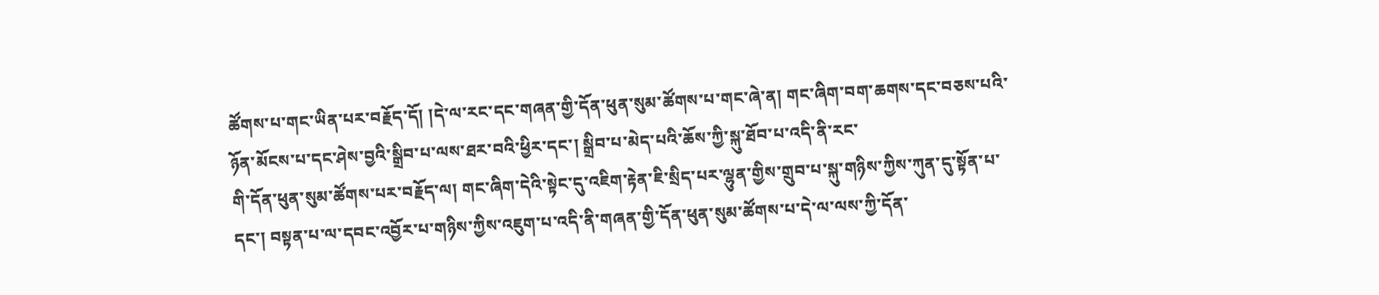ཚོགས་པ་གང་ཡིན་པར་བརྗོད་དོ། །དེ་ལ་རང་དང་གཞན་གྱི་དོན་ཕུན་སུམ་ཚོགས་པ་གང་ཞེ་ན། གང་ཞིག་བག་ཆགས་དང་བཅས་པའི་ཉོན་མོངས་པ་དང་ཤེས་བྱའི་སྒྲིབ་པ་ལས་ཐར་བའི་ཕྱིར་དང་། སྒྲིབ་པ་མེད་པའི་ཆོས་ཀྱི་སྐུ་ཐོབ་པ་འདི་ནི་རང་
གི་དོན་ཕུན་སུམ་ཚོགས་པར་བརྗོད་ལ། གང་ཞིག་དེའི་སྟེང་དུ་འཇིག་རྟེན་ཇི་སྲིད་པར་ལྷུན་གྱིས་གྲུབ་པ་སྐུ་གཉིས་ཀྱིས་ཀུན་དུ་སྟོན་པ་དང་། བསྟན་པ་ལ་དབང་འབྱོར་པ་གཉིས་ཀྱིས་འཇུག་པ་འདི་ནི་གཞན་གྱི་དོན་ཕུན་སུམ་ཚོགས་པ་དེ་ལ་ལས་ཀྱི་དོན་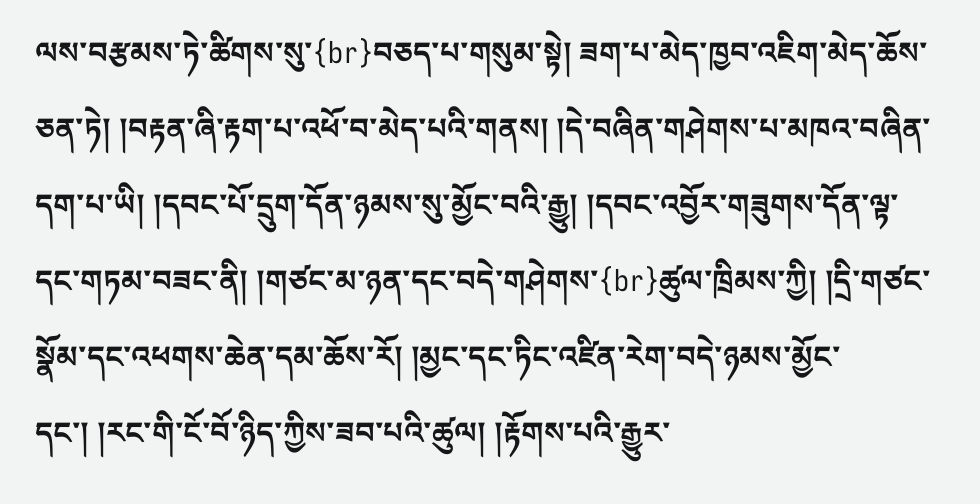ལས་བརྩམས་ཏེ་ཚིགས་སུ་{br}བཅད་པ་གསུམ་སྟེ། ཟག་པ་མེད་ཁྱབ་འཇིག་མེད་ཆོས་ཅན་ཏེ། །བརྟན་ཞི་རྟག་པ་འཕོ་བ་མེད་པའི་གནས། །དེ་བཞིན་གཤེགས་པ་མཁའ་བཞིན་དག་པ་ཡི། །དབང་པོ་དྲུག་དོན་ཉམས་སུ་མྱོང་བའི་རྒྱུ། །དབང་འབྱོར་གཟུགས་དོན་ལྟ་དང་གཏམ་བཟང་ནི། །གཙང་མ་ཉན་དང་བདེ་གཤེགས་{br}ཚུལ་ཁྲིམས་ཀྱི། །དྲི་གཙང་སྣོམ་དང་འཕགས་ཆེན་དམ་ཆོས་རོ། །མྱང་དང་ཏིང་འཛིན་རེག་བདེ་ཉམས་མྱོང་དང་། །རང་གི་ངོ་བོ་ཉིད་ཀྱིས་ཟབ་པའི་ཚུལ། །རྟོགས་པའི་རྒྱུར་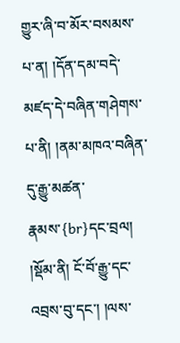གྱུར་ཞི་བ་མོར་བསམས་པ་ན། །དོན་དམ་བདེ་མཛད་དེ་བཞིན་གཤེགས་པ་ནི། །ནམ་མཁའ་བཞིན་དུ་རྒྱུ་མཚན་རྣམས་{br}དང་བྲལ།
།སྡོམ་ནི། ངོ་བོ་རྒྱུ་དང་འབྲས་བུ་དང་། །ལས་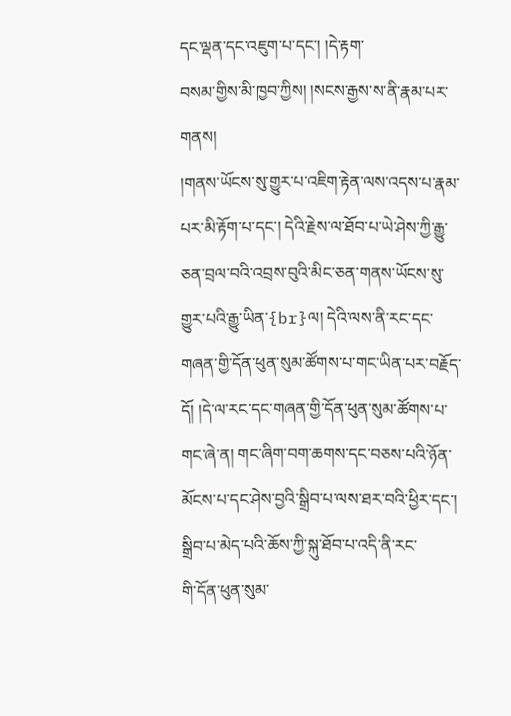དང་ལྡན་དང་འཇུག་པ་དང་། །དེ་རྟག་
བསམ་གྱིས་མི་ཁྱབ་ཀྱིས། །སངས་རྒྱས་ས་ནི་རྣམ་པར་གནས།
།གནས་ཡོངས་སུ་གྱུར་པ་འཇིག་རྟེན་ལས་འདས་པ་རྣམ་པར་མི་རྟོག་པ་དང་། དེའི་རྗེས་ལ་ཐོབ་པ་ཡེ་ཤེས་ཀྱི་རྒྱུ་ཅན་བྲལ་བའི་འབྲས་བུའི་མིང་ཅན་གནས་ཡོངས་སུ་གྱུར་པའི་རྒྱུ་ཡིན་{br}ལ། དེའི་ལས་ནི་རང་དང་གཞན་གྱི་དོན་ཕུན་སུམ་ཚོགས་པ་གང་ཡིན་པར་བརྗོད་དོ། །དེ་ལ་རང་དང་གཞན་གྱི་དོན་ཕུན་སུམ་ཚོགས་པ་གང་ཞེ་ན། གང་ཞིག་བག་ཆགས་དང་བཅས་པའི་ཉོན་མོངས་པ་དང་ཤེས་བྱའི་སྒྲིབ་པ་ལས་ཐར་བའི་ཕྱིར་དང་། སྒྲིབ་པ་མེད་པའི་ཆོས་ཀྱི་སྐུ་ཐོབ་པ་འདི་ནི་རང་
གི་དོན་ཕུན་སུམ་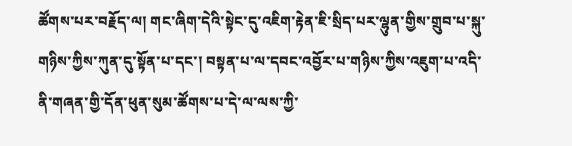ཚོགས་པར་བརྗོད་ལ། གང་ཞིག་དེའི་སྟེང་དུ་འཇིག་རྟེན་ཇི་སྲིད་པར་ལྷུན་གྱིས་གྲུབ་པ་སྐུ་གཉིས་ཀྱིས་ཀུན་དུ་སྟོན་པ་དང་། བསྟན་པ་ལ་དབང་འབྱོར་པ་གཉིས་ཀྱིས་འཇུག་པ་འདི་ནི་གཞན་གྱི་དོན་ཕུན་སུམ་ཚོགས་པ་དེ་ལ་ལས་ཀྱི་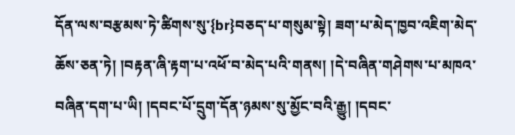དོན་ལས་བརྩམས་ཏེ་ཚིགས་སུ་{br}བཅད་པ་གསུམ་སྟེ། ཟག་པ་མེད་ཁྱབ་འཇིག་མེད་ཆོས་ཅན་ཏེ། །བརྟན་ཞི་རྟག་པ་འཕོ་བ་མེད་པའི་གནས། །དེ་བཞིན་གཤེགས་པ་མཁའ་བཞིན་དག་པ་ཡི། །དབང་པོ་དྲུག་དོན་ཉམས་སུ་མྱོང་བའི་རྒྱུ། །དབང་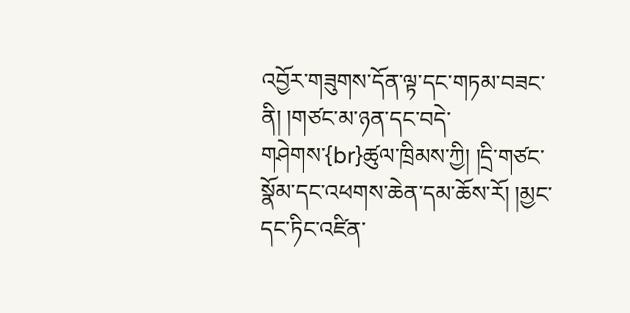འབྱོར་གཟུགས་དོན་ལྟ་དང་གཏམ་བཟང་ནི། །གཙང་མ་ཉན་དང་བདེ་གཤེགས་{br}ཚུལ་ཁྲིམས་ཀྱི། །དྲི་གཙང་སྣོམ་དང་འཕགས་ཆེན་དམ་ཆོས་རོ། །མྱང་དང་ཏིང་འཛིན་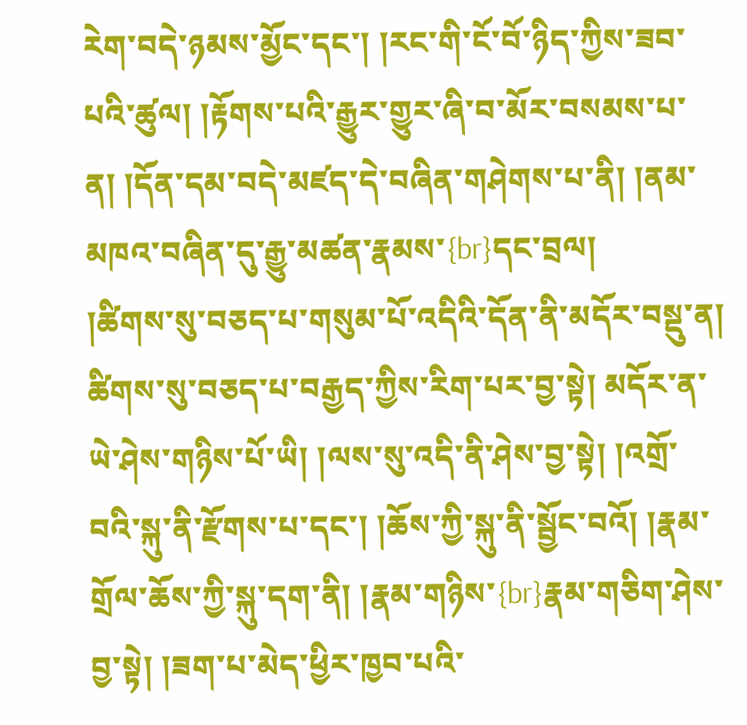རེག་བདེ་ཉམས་མྱོང་དང་། །རང་གི་ངོ་བོ་ཉིད་ཀྱིས་ཟབ་པའི་ཚུལ། །རྟོགས་པའི་རྒྱུར་གྱུར་ཞི་བ་མོར་བསམས་པ་ན། །དོན་དམ་བདེ་མཛད་དེ་བཞིན་གཤེགས་པ་ནི། །ནམ་མཁའ་བཞིན་དུ་རྒྱུ་མཚན་རྣམས་{br}དང་བྲལ།
།ཚིགས་སུ་བཅད་པ་གསུམ་པོ་འདིའི་དོན་ནི་མདོར་བསྡུ་ན། ཚིགས་སུ་བཅད་པ་བརྒྱད་ཀྱིས་རིག་པར་བྱ་སྟེ། མདོར་ན་ཡེ་ཤེས་གཉིས་པོ་ཡི། །ལས་སུ་འདི་ནི་ཤེས་བྱ་སྟེ། །འགྲོ་བའི་སྐུ་ནི་རྫོགས་པ་དང་། །ཆོས་ཀྱི་སྐུ་ནི་སྦྱོང་བའོ། །རྣམ་གྲོལ་ཆོས་ཀྱི་སྐུ་དག་ནི། །རྣམ་གཉིས་{br}རྣམ་གཅིག་ཤེས་བྱ་སྟེ། །ཟག་པ་མེད་ཕྱིར་ཁྱབ་པའི་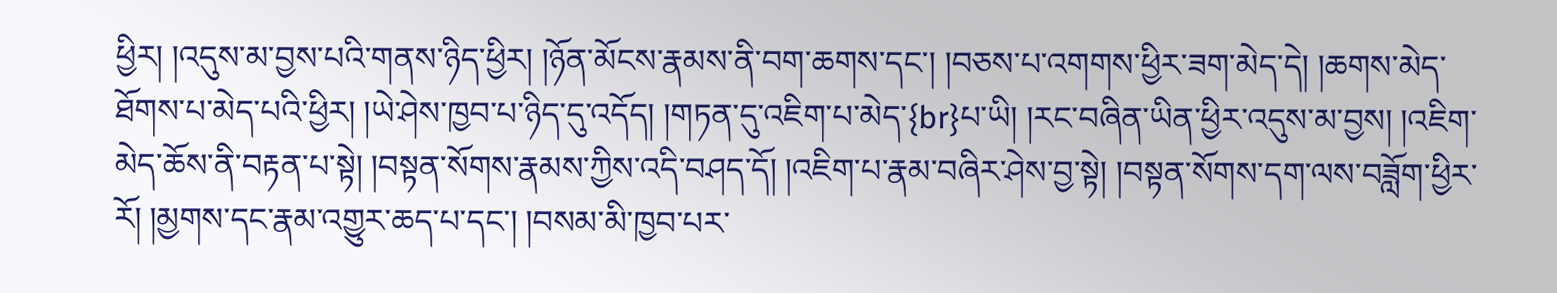ཕྱིར། །འདུས་མ་བྱས་པའི་གནས་ཉིད་ཕྱིར། །ཉོན་མོངས་རྣམས་ནི་བག་ཆགས་དང་། །བཅས་པ་འགགས་ཕྱིར་ཟག་མེད་དེ། །ཆགས་མེད་ཐོགས་པ་མེད་པའི་ཕྱིར། །ཡེ་ཤེས་ཁྱབ་པ་ཉིད་དུ་འདོད། །གཏན་དུ་འཇིག་པ་མེད་{br}པ་ཡི། །རང་བཞིན་ཡིན་ཕྱིར་འདུས་མ་བྱས། །འཇིག་མེད་ཆོས་ནི་བརྟན་པ་སྟེ། །བསྟན་སོགས་རྣམས་ཀྱིས་འདི་བཤད་དོ། །འཇིག་པ་རྣམ་བཞིར་ཤེས་བྱ་སྟེ། །བསྟན་སོགས་དག་ལས་བཟློག་ཕྱིར་རོ། །མྱགས་དང་རྣམ་འགྱུར་ཆད་པ་དང་། །བསམ་མི་ཁྱབ་པར་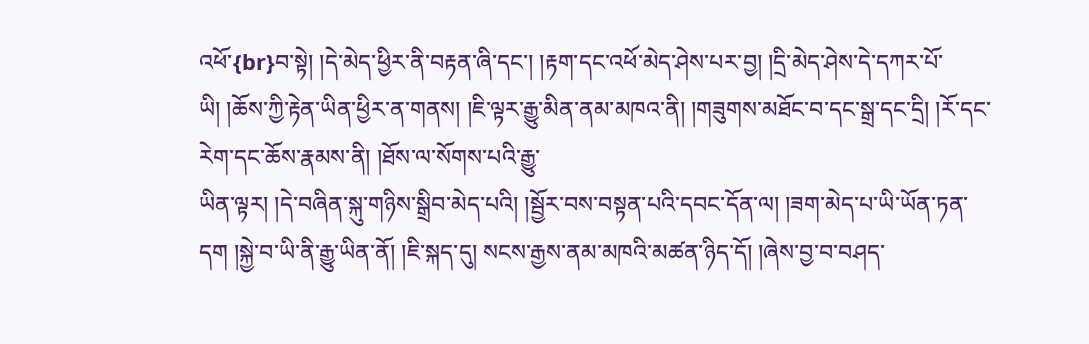འཕོ་{br}བ་སྟེ། །དེ་མེད་ཕྱིར་ནི་བརྟན་ཞི་དང་། །རྟག་དང་འཕོ་མེད་ཤེས་པར་བྱ། །དྲི་མེད་ཤེས་དེ་དཀར་པོ་ཡི། །ཆོས་ཀྱི་རྟེན་ཡིན་ཕྱིར་ན་གནས། །ཇི་ལྟར་རྒྱུ་མིན་ནམ་མཁའ་ནི། །གཟུགས་མཐོང་བ་དང་སྒྲ་དང་དྲི། །རོ་དང་རེག་དང་ཆོས་རྣམས་ནི། །ཐོས་ལ་སོགས་པའི་རྒྱུ་
ཡིན་ལྟར། །དེ་བཞིན་སྐུ་གཉིས་སྒྲིབ་མེད་པའི། །སྦྱོར་བས་བསྟན་པའི་དབང་དོན་ལ། །ཟག་མེད་པ་ཡི་ཡོན་ཏན་དག །སྐྱེ་བ་ཡི་ནི་རྒྱུ་ཡིན་ནོ། །ཇི་སྐད་དུ། སངས་རྒྱས་ནམ་མཁའི་མཚན་ཉིད་དོ། །ཞེས་བྱ་བ་བཤད་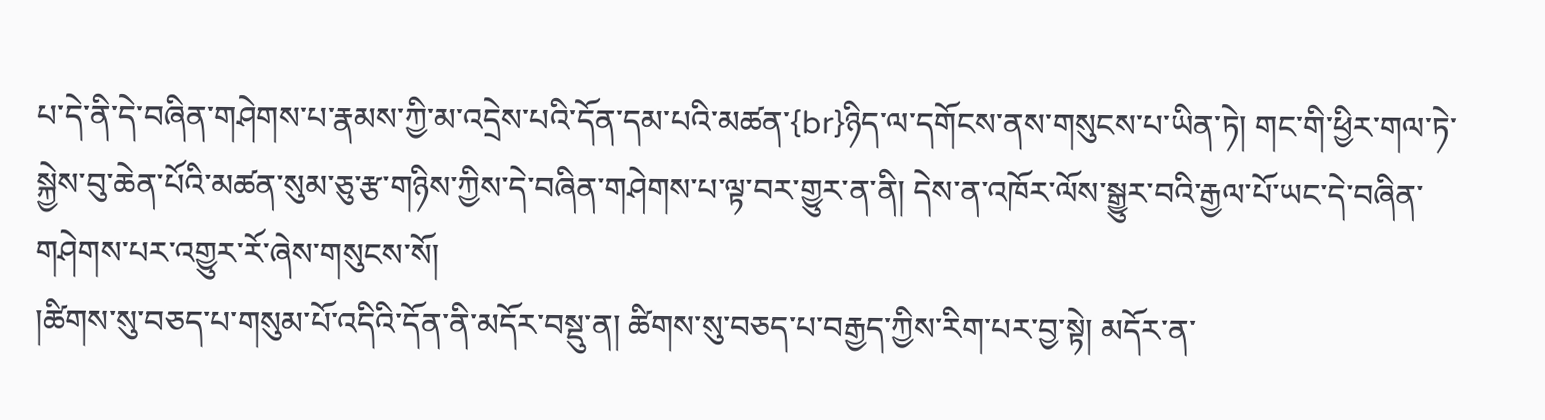པ་དེ་ནི་དེ་བཞིན་གཤེགས་པ་རྣམས་ཀྱི་མ་འདྲེས་པའི་དོན་དམ་པའི་མཚན་{br}ཉིད་ལ་དགོངས་ནས་གསུངས་པ་ཡིན་ཏེ། གང་གི་ཕྱིར་གལ་ཏེ་སྐྱེས་བུ་ཆེན་པོའི་མཚན་སུམ་ཅུ་རྩ་གཉིས་ཀྱིས་དེ་བཞིན་གཤེགས་པ་ལྟ་བར་གྱུར་ན་ནི། དེས་ན་འཁོར་ལོས་སྒྱུར་བའི་རྒྱལ་པོ་ཡང་དེ་བཞིན་གཤེགས་པར་འགྱུར་རོ་ཞེས་གསུངས་སོ།
།ཚིགས་སུ་བཅད་པ་གསུམ་པོ་འདིའི་དོན་ནི་མདོར་བསྡུ་ན། ཚིགས་སུ་བཅད་པ་བརྒྱད་ཀྱིས་རིག་པར་བྱ་སྟེ། མདོར་ན་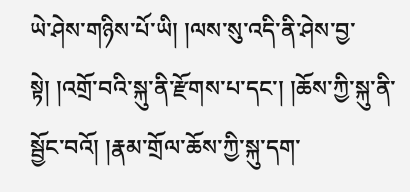ཡེ་ཤེས་གཉིས་པོ་ཡི། །ལས་སུ་འདི་ནི་ཤེས་བྱ་སྟེ། །འགྲོ་བའི་སྐུ་ནི་རྫོགས་པ་དང་། །ཆོས་ཀྱི་སྐུ་ནི་སྦྱོང་བའོ། །རྣམ་གྲོལ་ཆོས་ཀྱི་སྐུ་དག་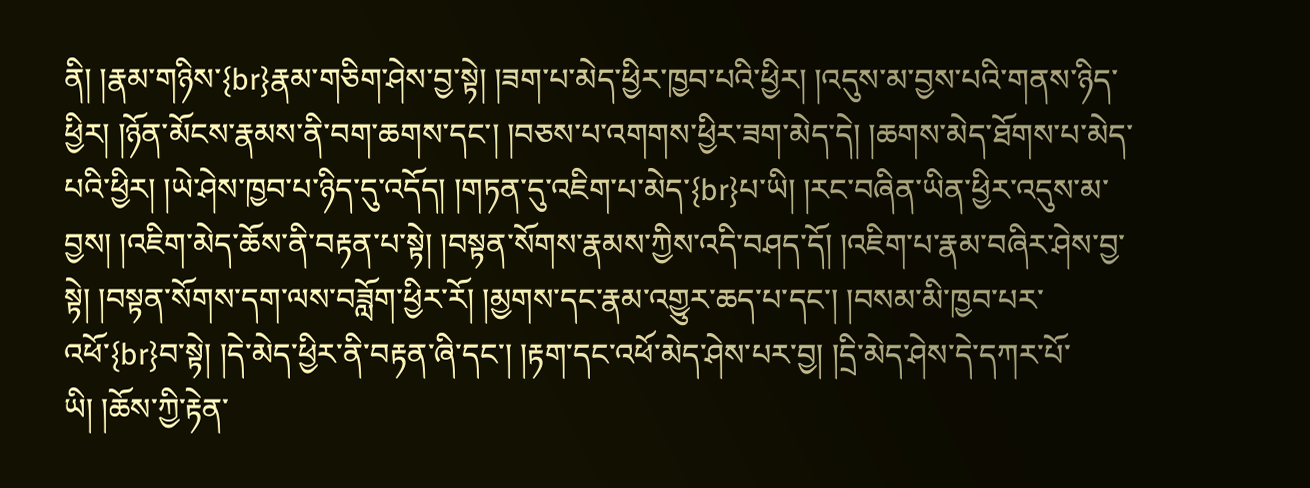ནི། །རྣམ་གཉིས་{br}རྣམ་གཅིག་ཤེས་བྱ་སྟེ། །ཟག་པ་མེད་ཕྱིར་ཁྱབ་པའི་ཕྱིར། །འདུས་མ་བྱས་པའི་གནས་ཉིད་ཕྱིར། །ཉོན་མོངས་རྣམས་ནི་བག་ཆགས་དང་། །བཅས་པ་འགགས་ཕྱིར་ཟག་མེད་དེ། །ཆགས་མེད་ཐོགས་པ་མེད་པའི་ཕྱིར། །ཡེ་ཤེས་ཁྱབ་པ་ཉིད་དུ་འདོད། །གཏན་དུ་འཇིག་པ་མེད་{br}པ་ཡི། །རང་བཞིན་ཡིན་ཕྱིར་འདུས་མ་བྱས། །འཇིག་མེད་ཆོས་ནི་བརྟན་པ་སྟེ། །བསྟན་སོགས་རྣམས་ཀྱིས་འདི་བཤད་དོ། །འཇིག་པ་རྣམ་བཞིར་ཤེས་བྱ་སྟེ། །བསྟན་སོགས་དག་ལས་བཟློག་ཕྱིར་རོ། །མྱགས་དང་རྣམ་འགྱུར་ཆད་པ་དང་། །བསམ་མི་ཁྱབ་པར་འཕོ་{br}བ་སྟེ། །དེ་མེད་ཕྱིར་ནི་བརྟན་ཞི་དང་། །རྟག་དང་འཕོ་མེད་ཤེས་པར་བྱ། །དྲི་མེད་ཤེས་དེ་དཀར་པོ་ཡི། །ཆོས་ཀྱི་རྟེན་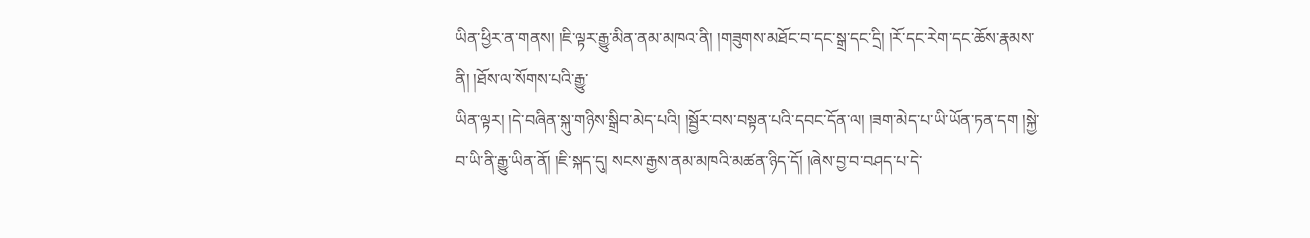ཡིན་ཕྱིར་ན་གནས། །ཇི་ལྟར་རྒྱུ་མིན་ནམ་མཁའ་ནི། །གཟུགས་མཐོང་བ་དང་སྒྲ་དང་དྲི། །རོ་དང་རེག་དང་ཆོས་རྣམས་ནི། །ཐོས་ལ་སོགས་པའི་རྒྱུ་
ཡིན་ལྟར། །དེ་བཞིན་སྐུ་གཉིས་སྒྲིབ་མེད་པའི། །སྦྱོར་བས་བསྟན་པའི་དབང་དོན་ལ། །ཟག་མེད་པ་ཡི་ཡོན་ཏན་དག །སྐྱེ་བ་ཡི་ནི་རྒྱུ་ཡིན་ནོ། །ཇི་སྐད་དུ། སངས་རྒྱས་ནམ་མཁའི་མཚན་ཉིད་དོ། །ཞེས་བྱ་བ་བཤད་པ་དེ་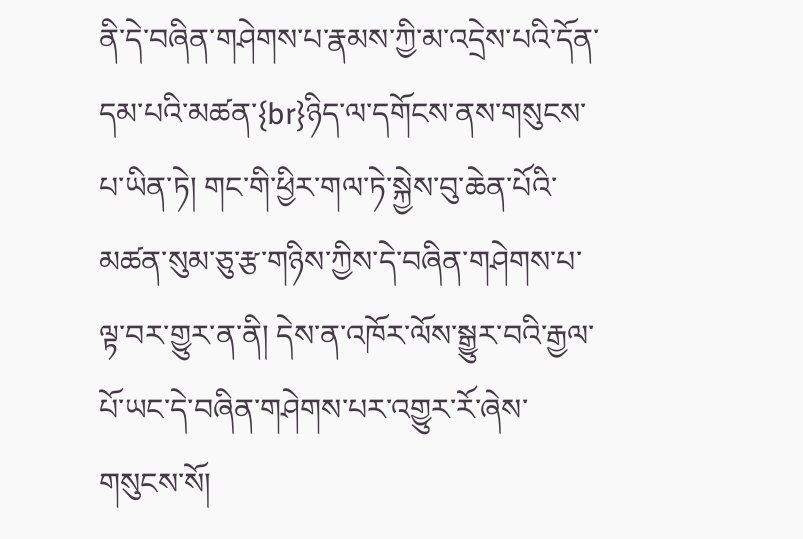ནི་དེ་བཞིན་གཤེགས་པ་རྣམས་ཀྱི་མ་འདྲེས་པའི་དོན་དམ་པའི་མཚན་{br}ཉིད་ལ་དགོངས་ནས་གསུངས་པ་ཡིན་ཏེ། གང་གི་ཕྱིར་གལ་ཏེ་སྐྱེས་བུ་ཆེན་པོའི་མཚན་སུམ་ཅུ་རྩ་གཉིས་ཀྱིས་དེ་བཞིན་གཤེགས་པ་ལྟ་བར་གྱུར་ན་ནི། དེས་ན་འཁོར་ལོས་སྒྱུར་བའི་རྒྱལ་པོ་ཡང་དེ་བཞིན་གཤེགས་པར་འགྱུར་རོ་ཞེས་གསུངས་སོ།